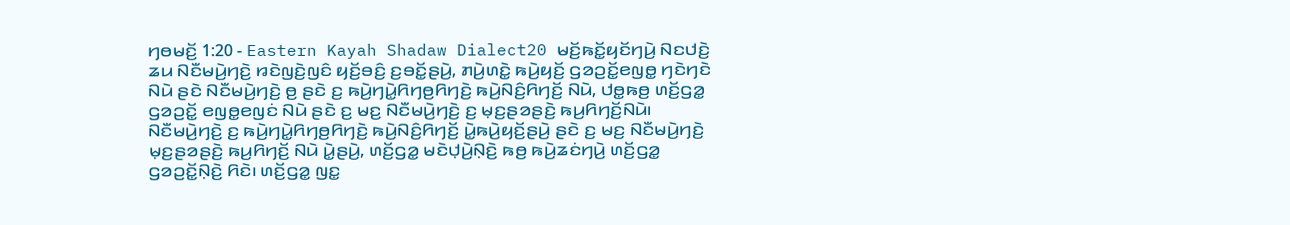ꤚꤥꤗꤢꤩ꤬ 1:20 - Eastern Kayah Shadaw Dialect20 ꤗꤢꤩ꤬ꤒꤢꤩ꤭ꤟꤢꤩꤚꤣꤧ꤬ ꤡꤢꤓꤢꤧ꤬ ꤘꤣ ꤡꤢꤪꤗꤣꤧ꤬ꤚꤢꤧ꤬ ꤙꤢꤧꤜꤢꤧ꤬ꤜꤢꤨ ꤟꤢꤩ꤬ꤋꤢꤨ꤬ ꤢ꤬ꤋꤢꤩ꤭ꤔꤣꤧ꤬, ꤊꤣꤧ꤬ꤛꤢꤧ꤭ ꤒꤣꤧ꤬ꤟꤢꤩ꤬ ꤞꤤꤑꤢꤩ꤭ꤕꤜꤥ꤭ ꤚꤢꤧꤚꤢꤧ ꤡꤣꤧ ꤔꤢꤧ ꤡꤢꤪꤗꤣꤧ꤬ꤚꤢꤧ꤬ ꤥ꤬ ꤔꤢꤧ ꤢ꤬ ꤒꤣꤧ꤬ꤚꤣꤧ꤭ꤖꤚꤥ꤬ꤖꤚꤢꤧ꤬ ꤒꤣꤧ꤬ꤡꤢꤨ꤬ꤖꤚꤢꤩ꤬ ꤡꤣꤧ, ꤓꤥ꤭ꤒꤥ꤬ ꤛꤢꤩ꤬ꤞꤤ꤭ ꤞꤤꤑꤢꤩ꤭ ꤕꤜꤥ꤭ꤕꤜꤢꤦ ꤡꤣꤧ ꤔꤢꤧ ꤢ꤬ ꤗꤢ꤬ ꤡꤢꤪꤗꤣꤧ꤬ꤚꤢꤧ꤬ ꤢ꤬ ꤗ꤫ꤢ꤬ꤔꤤꤔꤢꤧ꤬ ꤒꤣ꤬ꤖꤚꤢꤩ꤬ꤡꤣꤧ꤯ ꤡꤢꤪꤗꤣꤧ꤬ꤚꤢꤧ꤬ ꤢ꤬ ꤒꤣꤧ꤬ꤚꤣꤧ꤭ꤖꤚꤥ꤬ꤖꤚꤢꤧ꤬ ꤒꤣꤧ꤬ꤡꤢꤨ꤬ꤖꤚꤢꤩ꤬ ꤣꤧ꤭ꤒꤣꤧ꤬ꤟꤢꤩ꤬ꤔꤣꤧ꤬ ꤔꤢꤧ ꤢ꤬ ꤗꤢ꤬ ꤡꤢꤪꤗꤣꤧ꤬ꤚꤢꤧ꤬ ꤗ꤫ꤢ꤬ꤔꤤꤔꤢꤧ꤬ ꤒꤣ꤬ꤖꤚꤢꤩ꤬ ꤡꤣꤧ ꤣꤧ꤭ꤔꤣꤧ꤬, ꤛꤢꤩ꤬ꤞꤤ꤭ ꤗꤢꤧꤓ꤫ꤣꤧ꤬ꤡ꤫ꤢꤧ꤬ ꤒꤥ꤬ ꤒꤣꤧ꤬ꤘꤢꤦꤚꤣꤧ꤬ ꤛꤢꤩ꤬ꤞꤤ꤭ ꤞꤤꤑꤢꤩ꤭ꤡ꤫ꤢꤧ꤬ ꤖꤢꤧ꤯ ꤛꤢꤩ꤬ꤞꤤ꤭ ꤜꤢ꤭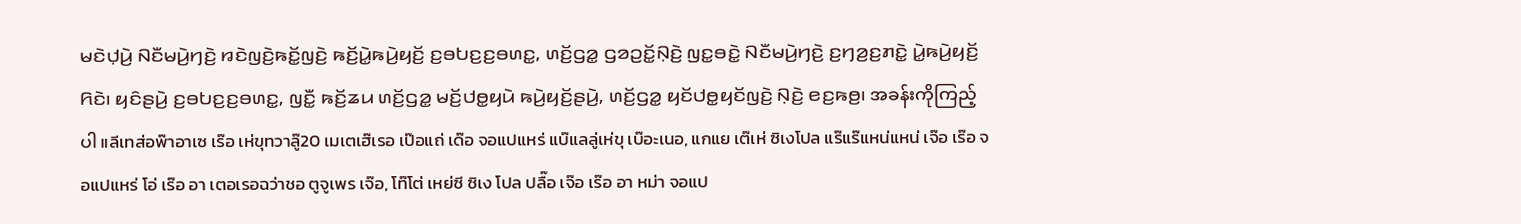ꤗꤢꤧꤓ꤫ꤣꤧ꤬ ꤡꤢꤪꤗꤣꤧ꤬ꤚꤢꤧ꤬ ꤙꤢꤧꤜꤢꤧ꤬ꤒꤢꤩ꤭ꤜꤢꤧ꤬ ꤒꤢꤩ꤬ꤣꤧ꤭ꤒꤣꤧ꤬ꤟꤢꤩ꤬ ꤢ꤬ꤋꤝꤢ꤬ꤢ꤬ꤋꤛꤢ꤭, ꤛꤢꤩ꤬ꤞꤤ꤭ ꤞꤤꤑꤢꤩ꤭ꤡ꤫ꤢꤧ꤬ ꤜꤢ꤭ꤋꤢꤧ꤭ ꤡꤢꤪꤗꤣꤧ꤬ꤚꤢꤧ꤬ ꤢ꤬ꤚꤤ꤬ꤢ꤬ꤊꤢꤧ꤭ ꤣꤧ꤭ꤒꤣꤧ꤬ꤟꤢꤩ꤬ ꤖꤢꤧ꤯ ꤟꤢꤨꤔꤣꤧ꤬ ꤢ꤬ꤋꤝꤢ꤬ꤢ꤬ꤋꤛꤢ꤭, ꤜꤢꤪ꤭ ꤒꤢꤩ꤬ꤘꤣ ꤛꤢꤩ꤬ꤞꤤ꤭ ꤗꤢꤩ꤬ꤓꤥ꤭ꤟꤣꤧ ꤒꤣꤧ꤬ꤟꤢꤩ꤬ꤔꤣꤧ꤬, ꤛꤢꤩ꤬ꤞꤤ꤭ ꤟꤢꤩꤓꤥ꤭ꤟꤢꤩꤜꤢꤧ꤬ ꤡ꤫ꤢꤧ꤬ ꤕꤢ꤬ꤒꤥ꤬꤯ အခန်းကိုကြည့်ပါ။ลีเทส่อพ๊าอาเซ เร๊อ เห่ขุทวาลู๊20 เมเตเฮ๊เรอ เป๊อแถ่ เด๊อ จอแปแหร่ แบ๊แลลู่เห่ขุ เบ๊อะเนอ, แกแย เต๊เห่ ซิเงโปล แร๊แร๊แหน่แหน่ เจ๊อ เร๊อ จอแปแหร่ โอ่ เร๊อ อา เตอเรอฉว่าชอ ตูจูเพร เจ๊อ, โท๊โต่ เหย่ซี ซิเง โปล ปลื๊อ เจ๊อ เร๊อ อา หม่า จอแป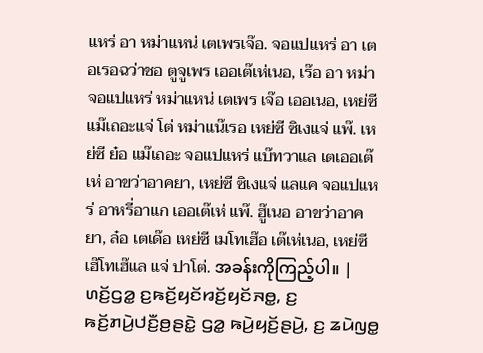แหร่ อา หม่าแหน่ เตเพรเจ๊อ. จอแปแหร่ อา เตอเรอฉว่าชอ ตูจูเพร เออเต๊เห่เนอ, เร๊อ อา หม่า จอแปแหร่ หม่าแหน่ เตเพร เจ๊อ เออเนอ, เหย่ซี แม๊เถอะแจ่ โต่ หม่าแน๊เรอ เหย่ซี ซิเงแจ่ แพ๊. เหย่ซี ย๋อ แม๊เถอะ จอแปแหร่ แบ๊ทวาแล เตเออเต๊เห่ อาขว่าอาคยา, เหย่ซี ซิเงแจ่ แลแค จอแปแหร่ อาหรี่อาแก เออเต๊เห่ แพ๊. ฮู๊เนอ อาขว่าอาคยา, ล๋อ เตเด๊อ เหย่ซี เมโทเฮ๊อ เต๊เห่เนอ, เหย่ซี เฮ๊โทเฮ๊แล แจ่ ปาโต่. အခန်းကိုကြည့်ပါ။ |
ꤛꤢꤩ꤬ꤞꤤ꤭ ꤢ꤬ꤒꤢꤩ꤬ꤟꤢꤩꤙꤢꤩ꤬ꤟꤢꤩꤏꤥ꤭, ꤢ꤬ ꤒꤢꤩ꤬ꤊꤣꤧ꤬ꤓꤢꤪ꤬ꤥ꤬ꤔꤢꤧ꤭ ꤞꤤ꤭ ꤒꤣꤧ꤬ꤟꤢꤩ꤬ꤔꤣꤧ꤬, ꤢ꤬ ꤘꤣꤧꤜꤥ꤭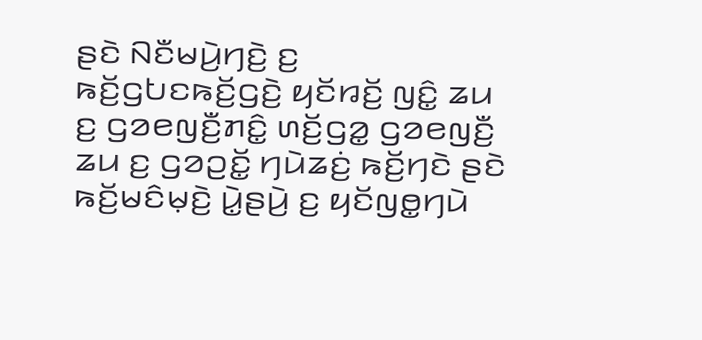ꤔꤢꤧ ꤡꤢꤪꤗꤣꤧ꤬ꤚꤢꤧ꤬ ꤢ꤬ ꤒꤢꤩ꤬ꤞꤝꤢꤒꤢꤩ꤬ꤞꤢꤧ꤬ ꤟꤢꤩꤙꤢꤩ꤬ ꤜꤢꤨ꤭ ꤘꤣ ꤢ꤬ ꤞꤤꤕꤜꤢꤪ꤬ꤊꤢꤨ꤭ ꤛꤢꤩ꤬ꤞꤤ꤭ ꤞꤤꤕꤜꤢꤪ꤬ ꤘꤣ ꤢ꤬ ꤞꤤꤑꤢꤩ꤭ ꤚꤣꤧꤘꤢꤦ꤬ ꤒꤢꤩ꤬ꤚꤢꤧ ꤔꤢꤧ ꤒꤢꤩ꤬ꤗꤢꤨꤗ꤫ꤢꤧ꤬ ꤣꤧ꤭ꤔꤣꤧ꤬ ꤢ꤬ ꤟꤢꤩꤜꤥ꤭ꤚꤣꤧ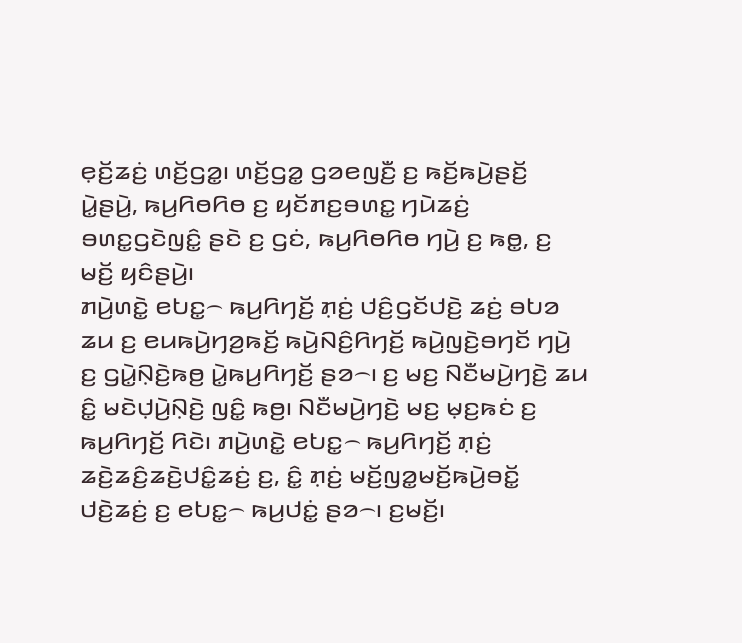ꤕ꤫ꤢꤩ꤬ꤘꤢꤦ꤬ ꤛꤢꤩ꤬ꤞꤤ꤭꤯ ꤛꤢꤩ꤬ꤞꤤ꤭ ꤞꤤꤕꤜꤢꤪ꤬ ꤢ꤬ ꤒꤢꤩ꤬ꤒꤣꤧ꤬ꤔꤢꤩ꤬ ꤣꤧ꤭ꤔꤣꤧ꤬, ꤒꤣ꤬ꤖꤥꤖꤥ ꤢ꤬ ꤟꤢꤩꤊꤢ꤬ꤋꤛꤢ꤭ ꤚꤣꤧꤘꤢꤦ꤬ ꤋꤛꤢ꤭ꤞꤢꤧꤜꤢꤨ꤭ ꤔꤢꤧ ꤢ꤬ ꤞꤢꤦ, ꤒꤣ꤬ꤖꤥꤖꤥ ꤚꤣꤧ꤬ ꤢ꤬ ꤒꤥ꤭, ꤢ꤬ ꤗꤢꤩ꤬ ꤟꤢꤨꤔꤣꤧ꤬꤯
ꤊꤣꤧ꤬ꤛꤢꤧ꤭ ꤕꤝꤢ꤭꤮ ꤒꤣ꤬ꤖꤚꤢꤩ꤬ ꤊ꤫ꤢꤦ꤬ ꤓꤢꤨ꤬ꤞꤢꤩꤓꤢꤧ꤬ ꤘꤢꤦ꤬ ꤋꤝꤤ ꤘꤣ ꤢ꤬ ꤕꤣꤒꤣꤧ꤬ꤚꤤ꤬ꤒꤢꤩ꤬ ꤒꤣꤧ꤬ꤡꤢꤨ꤬ꤖꤚꤢꤩ꤬ ꤒꤣꤧ꤬ꤜꤢꤧ꤬ꤋꤚꤢꤩ ꤚꤣꤧ꤬ ꤢ꤬ ꤞꤣꤧ꤭ꤡ꤫ꤢꤧ꤬ꤒꤥ꤬ ꤣꤧ꤭ꤒꤣ꤬ꤖꤚꤢꤩ꤬ ꤔꤤ꤮꤯ ꤢ꤬ ꤗꤢ꤬ ꤡꤢꤪꤗꤣꤧ꤬ꤚꤢꤧ꤬ ꤘꤣ ꤢꤨ꤭ ꤗꤢꤧꤓ꤫ꤣꤧ꤬ꤡ꤫ꤢꤧ꤬ ꤜꤢꤨ꤭ ꤒꤥ꤬꤯ ꤡꤢꤪꤗꤣꤧ꤬ꤚꤢꤧ꤬ ꤗꤢ꤬ ꤗ꤫ꤢ꤬ꤒꤢꤦ ꤢ꤬ ꤒꤣ꤬ꤖꤚꤢꤩ꤬ ꤖꤢꤧ꤯ ꤊꤣꤧ꤬ꤛꤢꤧ꤭ ꤕꤝꤢ꤭꤮ ꤒꤣ꤬ꤖꤚꤢꤩ꤬ ꤊ꤫ꤢꤦ꤬ ꤘꤢꤧ꤬ꤘꤢꤨ꤬ꤘꤢꤧ꤬ꤓꤢꤨ꤭ꤘꤢꤦ꤬ ꤢ꤬, ꤢꤨ꤭ ꤊ꤫ꤢꤦ꤬ ꤗꤢꤩ꤬ꤜꤤ꤭ꤗꤢꤩ꤬ꤒꤣꤧ꤬ꤋꤢꤩ꤭ ꤓꤢꤧ꤬ꤘꤢꤦ꤬ ꤢ꤬ ꤕꤝꤢ꤭꤮ ꤒꤣ꤬ꤓꤢꤦ꤭ ꤔꤤ꤮꤯ ꤢ꤬ꤗꤢꤩ꤬꤯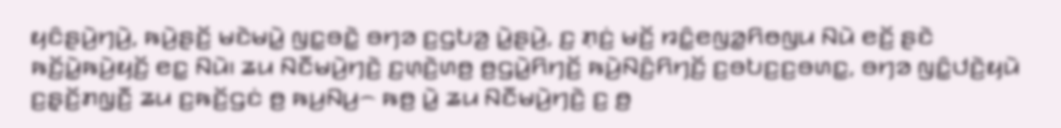ꤟꤢꤨꤔꤣꤧ꤬ꤚꤣꤧ꤬, ꤒꤣꤧ꤬ꤔꤢꤩ꤬ ꤗꤢꤧꤗꤣꤧ꤭ ꤜꤢ꤭ꤋꤢꤧ꤭ ꤋꤚꤤ ꤢ꤬ꤞꤝꤤ꤬ ꤣꤧ꤭ꤔꤣꤧ꤬, ꤢ꤬ ꤊ꤫ꤢꤦ꤬ ꤗꤢꤩ꤬ ꤙꤢꤨ꤭ꤕꤜꤤ꤭ꤖꤥꤜꤣ ꤡꤣꤧ ꤕꤢꤩ꤬ ꤔꤢꤧ ꤒꤢꤩ꤬ꤣꤧ꤭ꤒꤣꤧ꤬ꤟꤢꤩ꤬ ꤕꤢ꤭ ꤡꤣꤧ꤯ ꤘꤣ ꤡꤢꤪꤗꤣꤧ꤬ꤚꤢꤧ꤬ ꤢ꤬ꤛ꤫ꤢꤧ꤬ꤛꤥ꤬ ꤥ꤬ꤞꤣꤧ꤭ꤖꤚꤢꤩ꤬ ꤒꤣꤧ꤬ꤡꤢꤨ꤬ꤖꤚꤢꤩ꤬ ꤢ꤬ꤋꤝꤢ꤬ꤢ꤬ꤋꤛꤢ꤭, ꤋꤚꤤ ꤜꤢꤨ꤭ꤓꤢꤧ꤬ꤟꤣꤧ ꤢ꤬ꤔ꤫ꤢꤩ꤬ꤊꤜ꤫ꤢꤪ꤬ ꤘꤣ ꤢ꤬ꤒꤢꤩ꤬ꤞꤢꤦ ꤥ꤬ ꤒꤣ꤬ꤡꤣ꤬꤮ ꤒꤥ꤬ ꤣꤧ꤭ ꤘꤣ ꤡꤢꤪꤗꤣꤧ꤬ꤚꤢꤧ꤬ ꤢ꤬ ꤥ꤬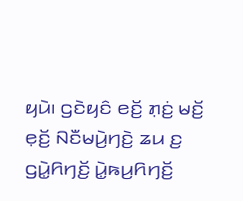ꤟꤣꤧ꤯ ꤞꤢꤧꤟꤢꤨ ꤕꤢꤩ꤬ ꤊ꤫ꤢꤦ꤬ ꤗꤢꤩ꤬ ꤕ꤫ꤢꤩ꤬ ꤡꤢꤪꤗꤣꤧ꤬ꤚꤢꤧ꤬ ꤘꤣ ꤢ꤬ ꤞꤣꤧ꤭ꤖꤚꤢꤩ꤬ ꤣꤧ꤭ꤒꤣ꤬ꤖꤚꤢꤩ꤬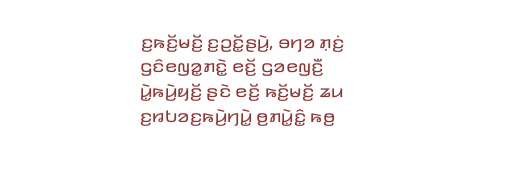ꤢ꤬ꤒꤢꤩ꤬ꤗꤢꤩ꤬ ꤢ꤬ꤑꤢꤩ꤭ꤔꤣꤧ꤬, ꤋꤚꤤ ꤊ꤫ꤢꤦ꤬ ꤞꤢꤨꤕꤜꤤ꤭ꤊꤢꤧ꤭ ꤕꤢꤩ꤬ ꤞꤤꤕꤜꤢꤪ꤬ ꤣꤧ꤭ꤒꤣꤧ꤬ꤟꤢꤩ꤬ ꤔꤢꤧ ꤕꤢꤩ꤬ ꤒꤢꤩ꤬ꤗꤢꤩ꤬ ꤘꤣ ꤢ꤬ꤙꤝꤤꤢ꤬ꤒꤣꤧ꤬ꤚꤣꤧ꤭ ꤥ꤬ꤊꤣꤧ꤭ꤢꤨ꤭ ꤒꤥ꤬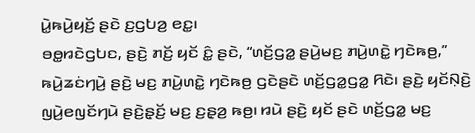ꤣꤧ꤭ꤒꤣꤧ꤬ꤟꤢꤩ꤬ ꤔꤢꤧ ꤢ꤬ꤞꤝꤤ꤬ ꤕꤢ꤭꤯
ꤋꤥ꤭ꤙꤢꤧꤞꤝꤢ, ꤔꤢꤧ꤬ ꤊꤢꤩ꤬ ꤟꤢꤩ ꤢꤨ꤭ ꤔꤢꤧ, “ꤛꤢꤩ꤬ꤞꤤ꤭ ꤔꤣꤧ꤬ꤗꤢ꤬ ꤊꤣꤧ꤬ꤛꤢꤧ꤭ ꤚꤢꤧꤒꤥ꤬,” ꤒꤣꤧ꤬ꤘꤢꤦꤚꤣꤧ꤬ ꤔꤢꤧ꤬ ꤗꤢ꤬ ꤊꤣꤧ꤬ꤛꤢꤧ꤭ ꤚꤢꤧꤒꤥ꤬ ꤞꤢꤧꤔꤢꤧ ꤛꤢꤩ꤬ꤞꤤ꤭ꤞꤤ꤭ ꤖꤢꤧ꤯ ꤔꤢꤧ꤬ ꤟꤢꤩꤡ꤫ꤢꤧ꤬ ꤜꤣꤧ꤬ꤕꤜꤢꤩꤚꤣꤧ ꤔꤢꤧ꤬ꤔ꤫ꤢꤩ꤬ ꤗꤢ꤬ ꤢ꤬ꤔ꤫ꤤ꤬ ꤒꤥ꤬꤯ ꤙꤣꤧ ꤔꤢꤧ꤬ ꤟꤢꤩ ꤔꤢꤧ ꤛꤢꤩ꤬ꤞꤤ꤭ ꤗꤢ꤬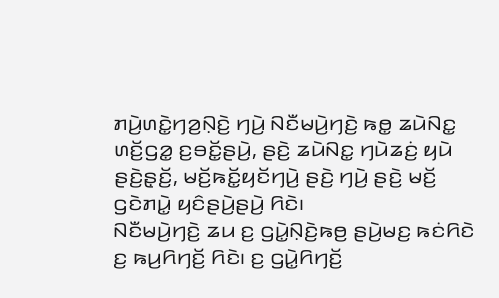ꤊꤣꤧ꤬ꤛꤢꤧ꤭ꤚꤤ꤬ꤡ꤫ꤢꤧ꤬ ꤚꤣꤧ꤬ ꤡꤢꤪꤗꤣꤧ꤬ꤚꤢꤧ꤬ ꤒꤥ꤭ ꤘꤣꤧꤡꤢ꤭ ꤛꤢꤩ꤬ꤞꤤ꤭ ꤢ꤬ꤋꤢꤩ꤭ꤔꤣꤧ꤬, ꤔꤢꤧ꤬ ꤘꤣꤧꤡꤢ꤭ ꤚꤣꤧꤘꤢꤦ꤬ ꤟꤣꤧ ꤔꤢꤧ꤬ꤔ꤫ꤢꤩ꤬, ꤗꤢꤩ꤬ꤒꤢꤩ꤭ꤟꤢꤩꤚꤣꤧ꤬ ꤔꤢꤧ꤬ ꤚꤣꤧ꤬ ꤔꤢꤧ꤬ ꤗꤢꤩ꤬ ꤞꤢꤧꤊꤣꤧ꤭ ꤟꤢꤨꤔꤣꤧ꤬ꤔꤣꤧ꤬ ꤖꤢꤧ꤯
ꤡꤢꤪꤗꤣꤧ꤬ꤚꤢꤧ꤬ ꤘꤣ ꤢ꤬ ꤞꤣꤧ꤭ꤡ꤫ꤢꤧ꤬ꤒꤥ꤬ ꤔꤣꤧ꤬ꤗꤢ꤬ ꤒꤢꤦꤖꤢꤧ ꤢ꤬ ꤒꤣ꤬ꤖꤚꤢꤩ꤬ ꤖꤢꤧ꤯ ꤢ꤬ ꤞꤣꤧ꤭ꤖꤚꤢꤩ꤬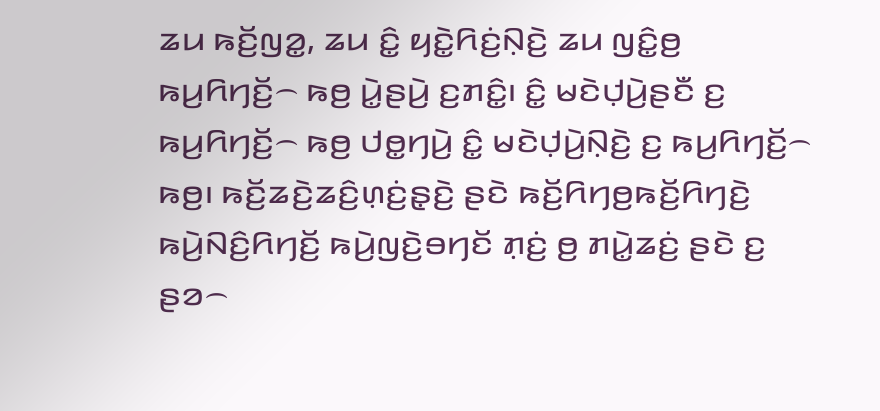ꤘꤣ ꤒꤢꤩ꤬ꤜꤤ꤭, ꤘꤣ ꤢꤨ꤭ ꤟꤢꤧ꤭ꤖꤢꤦ꤬ꤡ꤫ꤢꤧ꤬ ꤘꤣ ꤜꤢꤨ꤭ꤥ꤬ ꤒꤣ꤬ꤖꤚꤢꤩ꤬꤮ ꤒꤥ꤬ ꤣꤧ꤭ꤔꤣꤧ꤬ ꤢ꤬ꤊꤢꤨ꤭꤯ ꤢꤨ꤭ ꤗꤢꤧꤓ꤫ꤣꤧ꤬ꤔꤢꤪ ꤢ꤬ ꤒꤣ꤬ꤖꤚꤢꤩ꤬꤮ ꤒꤥ꤬ ꤓꤥ꤭ꤚꤣꤧ꤬ ꤢꤨ꤭ ꤗꤢꤧꤓ꤫ꤣꤧ꤬ꤡ꤫ꤢꤧ꤬ ꤢ꤬ ꤒꤣ꤬ꤖꤚꤢꤩ꤬꤮ ꤒꤥ꤬꤯ ꤒꤢꤩ꤬ꤘꤢꤧ꤬ꤘꤢꤨ꤬ꤛ꤫ꤢꤦ꤬ꤔ꤫ꤢꤧ꤬ ꤔꤢꤧ ꤒꤢꤩ꤬ꤖꤚꤥ꤬ꤒꤢꤩ꤬ꤖꤚꤢꤧ꤬ ꤒꤣꤧ꤬ꤡꤢꤨ꤬ꤖꤚꤢꤩ꤬ ꤒꤣꤧ꤬ꤜꤢꤧ꤬ꤋꤚꤢꤩ ꤊ꤫ꤢꤦ꤬ ꤥ꤬ ꤊꤣꤧ꤭ꤘꤢꤦ꤬ ꤔꤢꤧ ꤢ꤬ ꤔꤤ꤮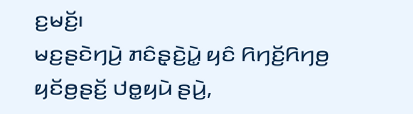ꤢ꤬ꤗꤢꤩ꤬꤯
ꤗꤢ꤬ꤔꤢꤧꤚꤣꤧ꤬ ꤊꤢꤨꤔ꤫ꤢꤧ꤬ꤣꤧ꤭ ꤟꤢꤨ ꤖꤚꤢꤩ꤬ꤖꤚꤥ꤬ ꤟꤢꤩꤥ꤬ꤔꤢꤩ꤬ ꤓꤥ꤭ꤟꤣꤧ ꤔꤣꤧ꤬,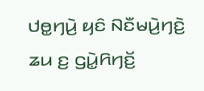ꤓꤥ꤭ꤚꤣꤧ꤬ ꤟꤢꤨ ꤡꤢꤪꤗꤣꤧ꤬ꤚꤢꤧ꤬ ꤘꤣ ꤢ꤬ ꤞꤣꤧ꤭ꤖꤚꤢꤩ꤬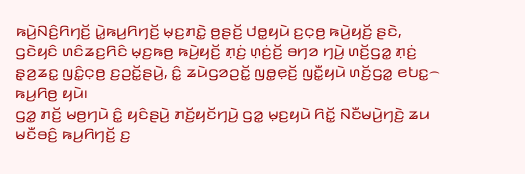ꤒꤣꤧ꤬ꤡꤢꤨ꤬ꤖꤚꤢꤩ꤬ ꤣꤧ꤭ꤒꤣ꤬ꤖꤚꤢꤩ꤬ ꤗ꤫ꤢ꤬ꤊꤢꤧ꤭ ꤥ꤬ꤔꤢꤩ꤬ ꤓꤥ꤭ꤟꤣꤧ ꤢ꤬ꤍ꤫ꤥ꤬ ꤒꤣꤧ꤬ꤟꤢꤩ꤬ ꤔꤢꤧ, ꤞꤢꤧꤟꤢꤨ ꤛꤢꤨꤘꤢ꤬ꤖꤢꤨ ꤗ꤫ꤢ꤬ꤒꤥ꤬ ꤒꤣꤧ꤬ꤟꤢꤩ꤬ ꤊ꤫ꤢꤦ꤬ ꤛ꤫ꤢꤦ꤬ꤢꤩ꤬ ꤋꤚꤤ ꤚꤣꤧ꤬ ꤛꤢꤩ꤬ꤞꤤ꤭ ꤊ꤫ꤢꤦ꤬ ꤔ꤫ꤤ꤬ꤘꤢ꤭ ꤜꤢꤨ꤭ꤍ꤫ꤥ꤬ ꤢ꤬ꤑꤢꤩ꤭ꤔꤣꤧ꤬, ꤢꤨ꤭ ꤘꤣꤧꤞꤤꤑꤢꤩ꤭ ꤜꤥ꤭ꤕ꤫ꤢꤩ꤬ ꤜꤢꤪ꤭ꤟꤣꤧ ꤛꤢꤩ꤬ꤞꤤ꤭ ꤕꤝꤢ꤭꤮ ꤒꤣ꤬ꤖꤥ꤬ ꤟꤣꤧ꤯
ꤞꤤ꤭ ꤊꤢꤩ꤬ ꤗꤥ꤬ꤚꤣꤧ ꤢꤨ꤭ ꤟꤢꤨꤔꤣꤧ꤬ ꤊꤢꤩ꤬ꤟꤢꤩꤚꤣꤧ꤬ ꤞꤤ꤭ ꤗ꤫ꤢ꤬ꤟꤣꤧ ꤖꤢꤩ꤭ ꤡꤢꤪꤗꤣꤧ꤬ꤚꤢꤧ꤬ ꤘꤣ ꤗꤢꤪꤋꤢꤨ꤬ ꤒꤣ꤬ꤖꤚꤢꤩ꤬ ꤢ꤬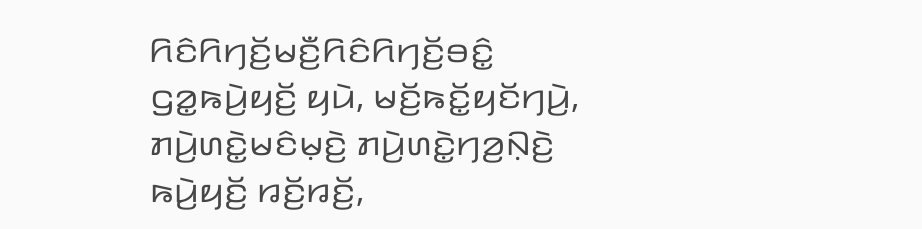ꤖꤢꤨꤖꤚꤢꤩ꤬ꤗꤢꤪ꤬ꤖꤢꤨꤖꤚꤢꤩ꤬ꤋꤢꤨ꤭ ꤞꤤ꤭ꤒꤣꤧ꤬ꤟꤢꤩ꤬ ꤟꤣꤧ, ꤗꤢꤩ꤬ꤒꤢꤩ꤭ꤟꤢꤩꤚꤣꤧ꤬, ꤊꤣꤧ꤬ꤛꤢꤧ꤭ꤗꤢꤨꤗ꤫ꤢꤧ꤬ ꤊꤣꤧ꤬ꤛꤢꤧ꤭ꤚꤤ꤬ꤡ꤫ꤢꤧ꤬ ꤒꤣꤧ꤬ꤟꤢꤩ꤬ ꤙꤢꤩ꤬ꤙꤢꤩ꤬,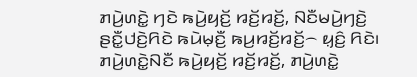ꤊꤣꤧ꤬ꤛꤢꤧ꤭ ꤚꤢꤧ ꤒꤣꤧ꤬ꤟꤢꤩ꤬ ꤙꤢꤩ꤬ꤙꤢꤩ꤬, ꤡꤢꤪꤗꤣꤧ꤬ꤚꤢꤧ꤬ ꤔꤢꤪ꤭ꤓꤢꤧ꤬ꤖꤢꤧ ꤒꤣꤧꤗ꤫ꤢꤪ꤬ ꤒꤣ꤬ꤙꤢꤩ꤬ꤙꤢꤩ꤬꤮ ꤟ꤫ꤢꤨ꤬ ꤖꤢꤧ꤯ ꤊꤣꤧ꤬ꤛꤢꤧ꤭ꤡꤢꤪ ꤒꤣꤧ꤬ꤟꤢꤩ꤬ ꤙꤢꤩ꤬ꤙꤢꤩ꤬, ꤊꤣꤧ꤬ꤛꤢꤧ꤭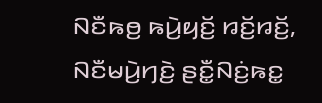ꤡꤢꤪꤒꤥ꤬ ꤒꤣꤧ꤬ꤟꤢꤩ꤬ ꤙꤢꤩ꤬ꤙꤢꤩ꤬, ꤡꤢꤪꤗꤣꤧ꤬ꤚꤢꤧ꤬ ꤔꤢꤪ꤭ꤡꤢꤦ꤬ꤒꤢ꤭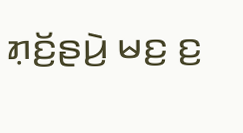ꤊ꤫ꤢꤩ꤬ꤔꤣꤧ꤬ ꤗꤢ꤬ ꤢ꤬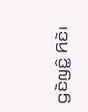ꤞꤢꤧꤜꤢꤨ꤭ ꤖꤢꤧ꤯